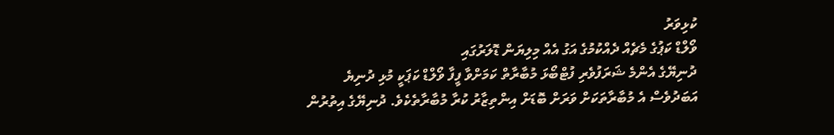ކުޅިވަރު
ވޯލްޑް ކަޕުގެ މެޗެއް ދެއްކުމުގެ އަގު އެއް މިލިޔަން ޑޮލަރުގައި
ދުނިޔޭގެ އެންމެ ޝަރަފުވެރި ފުޓްބޯޅަ މުބާރާތް ކަމަށްވާ ފީފާ ވޯލްޑް ކަޕަކީ މުޅި ދުނިޔެ އަބަދުވެސް އެ މުބާރާތަކަށް ވަރަށް ބޮޑަށް އިންތިޒާރު ކުރާ މުބާރާތެކެވެ. ދުނިޔޭގެ އިތުރުން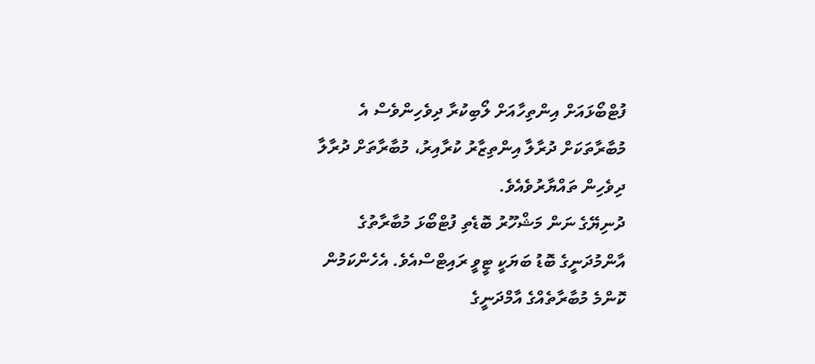ފުޓްބޯޅައަށް އިންތިހާއަށް ލޯބިކުރާ ދިވެހިންވެސް އެ މުބާރާތަކަށް ދުރާލާ އިންތިޒާރު ކުރާއިރު، މުބާރާތަށް ދުރާލާ ދިވެހިން ތައްޔާރުވެއެވެ.
ދުނިޔޭގެ ނަން މަޝްހޫރު ބޮޑެތި ފުޓްބޯޅަ މުބާރާތުގެ އާންމުދަނީގެ ބޮޑު ބަޔަކީ ޓީވީ ރައިޓްސްއެވެ. އެހެންކަމުން ކޮންމެ މުބާރާތެއްގެ އާމްދަނީގެ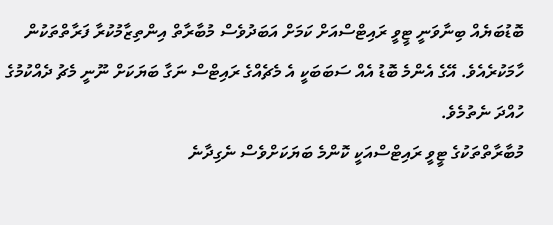ބޮޑުބަޔެއް ބިނާވަނީ ޓީވީ ރައިޓްސްއަށް ކަމަށް އަބަދުވެސް މުބާރާތް އިންތިޒާމުކުރާ ފަރާތްތަކުން ހާމަކުރެއެވެ. އޭގެ އެންމެ ބޮޑު އެއް ސަބަބަކީ އެ މެޗެއްގެ ރައިޓްސް ނަގާ ބަޔަކަށް ނޫނީ މެޗު ދެއްކުމުގެ ހުއްދަ ނެތުމެވެ.
މުބާރާތްތަކުގެ ޓީވީ ރައިޓްސްއަކީ ކޮންމެ ބަޔަކަށްވެސް ނެގިދާނެ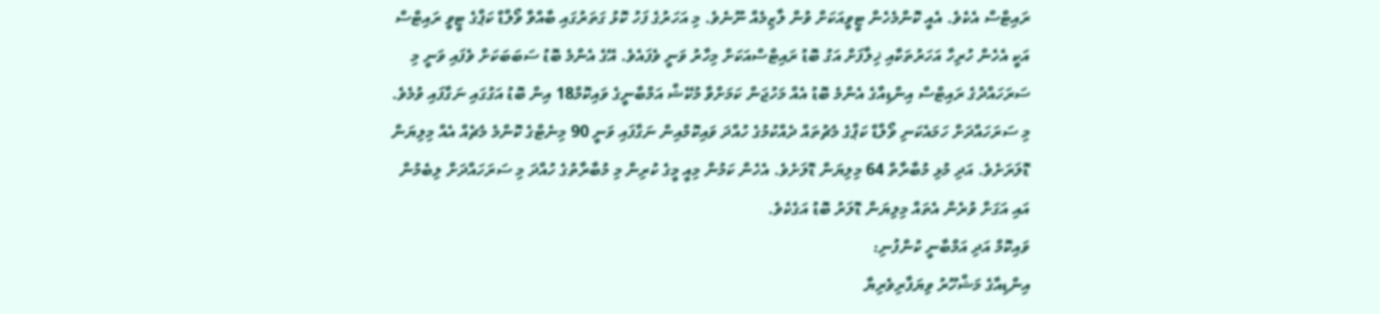ރައިޓްސް އެކެވެ. އެއީ ކޮންމެހެން ޓީވީއަކަށް ވުން ލާޒިމެއް ނޫނެވެ. މި އަހަރުގެ ފަހު ކޮޅު ގަތަރުގައި ބާއްވާ ވޯލްޑް ކަޕްގެ ޓީވީ ރައިޓްސް އަކީ އެހެން ހުރިހާ އަހަރުތަކާއި ޚިލާފަށް އަގު ބޮޑު ރައިޓްސްއަކަށް މިހާރު ވަނީ ވެފައެވެ. އޭގެ އެންމެ ބޮޑު ސަބަބަކަށް ވެފައި ވަނީ މި ސަރަހައްދުގެ ރައިޓްސް އިންޑިއާގެ އެންމެ ބޮޑު އެއް މަހުޖަން ކަމަށްވާ މުކޭޝް އަމްބާނީގެ ވައިކޮމް18 އިން ބޮޑު އަގުގައި ނަގާފައި ވުމެވެ.
މި ސަރަހައްދަށް ހަމައެކަނި ވޯލްޑް ކަޕްގެ މެޗުތައް ދެއްކުމުގެ ހުއްދަ ވައިކޮމްއިން ނަގާފައި ވަނީ 90 މިނެޓްގެ ކޮންމެ މެޗެއް އެއް މިލިޔަން ޑޮލަރަށެވެ. އަދި މުޅި މުބާރާތް 64 މިލިޔަން ޑޮލަށެވެ. އެހެން ކަމުން މިއީ މީގެ ކުރިން މި މުބާރާތުގެ ހުއްދަ މި ސަރަހައްދަށް ލިބެމުން އައި އަގަށް ވުރެން އެތައް މިލިޔަން ޑޮލަރު ބޮޑު އަގެކެވެ.
ވައިކޮމް އަދި އަމްބާނީ ކުންފުނި:
އިންޑިއާގެ މަޝްހޫރު ވިޔަފާރިވެރިޔާ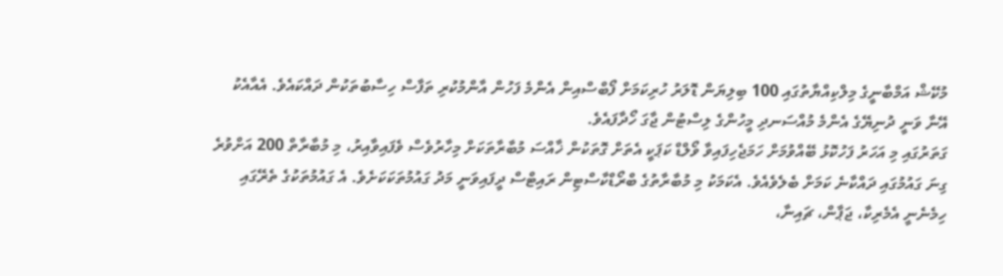މުކޭޝް އަމްބާނީގެ މިލްކިއްޔާތުގައި 100 ބިލިޔަން ޑޮލަރު ހުރިކަމަށް ފޯބްސްއިން އެންމެ ފަހުން އާންމުކުރި ތަފާސް ހިސާބުތަކުން ދައްކައެވެ. އެއާއެކު އޭނާ ވަނީ ދުނިޔޭގެ އެންމެ މުއްސަނދި މީހުންގެ ލިސްޓުން ޖާގަ ހޯދާފައެވެ.
ގަތަރުގައި މި އަހަރު ފަހުކޮޅު ބޭއްވުމަށް ހަމަޖެހިފައިވާ ވޯލްޑް ކަޕަކީ އެތަށް ގޮތަކުން ޚާއްސަ މުބާރާތަކަށް މިހާރުވެސް ވެފައިވާއިރު، މި މުބާރާތް 200 އަށްވުރެ ގިނަ ގައުމުގައި ދައްކާނެ ކަމަށް ބެލެވެއެވެ. އެކަމަކު މި މުބާރާތުގެ ބްރޯޑްކާސްޓިން ރައިޓްސް ދީފައިވަނީ މަދު ގައުމުތަކަކަށެވެ. އެ ގައުމުތަކުގެ ތެރޭގައި ހިމެނެނީ އެމެރިކާ، ޖަޕާން، ޗައިނާ،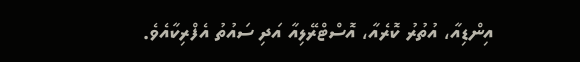އިންޑިއާ، އުތުރު ކޮރެއާ، އޮސްޓްރޭލިއާ އަދި ސައުތު އެފްރިކާއެވެ.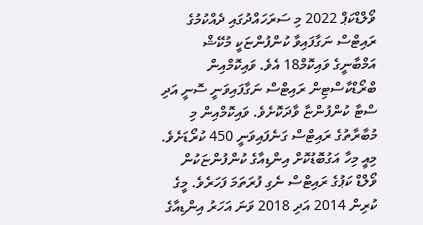ވޯލްޑްކަޕް 2022 މި ސަރަހައްދުގައި ދެއްކުމުގެ ރައިޓްސް ނަގާފައިވާ ކުންފުންޏަކީ މުކޭޝް އަމްބާނީގެ ވައިކޮމް18 އެވެ. ވައިކޮމްއިން ބްރޯޑްކާސްޓިން ރައިޓްސް ނަގާފައިވަނީ ސޮނީ އަދި ސްޓާ ކުންފުންޏާ ވާދަކޮށެވެ. ވައިކޮމްއިން މި މުބާރާތުގެ ރައިޓްސް ގަނެފައިވަނީ 450 ކުރޯޑަށެވެ. މިއީ މިހާ އަގުބޮޑުކޮށް އިންޑިއާގެ ކުންފުންޏަކުން ވޯލްޑް ކަޕުގެ ރައިޓްސް ނެގި ފުރަތަމަ ފަހަރެވެ. މީގެ ކުރިން 2014 އަދި 2018 ވަނަ އަހަރު އިންޑިއާގެ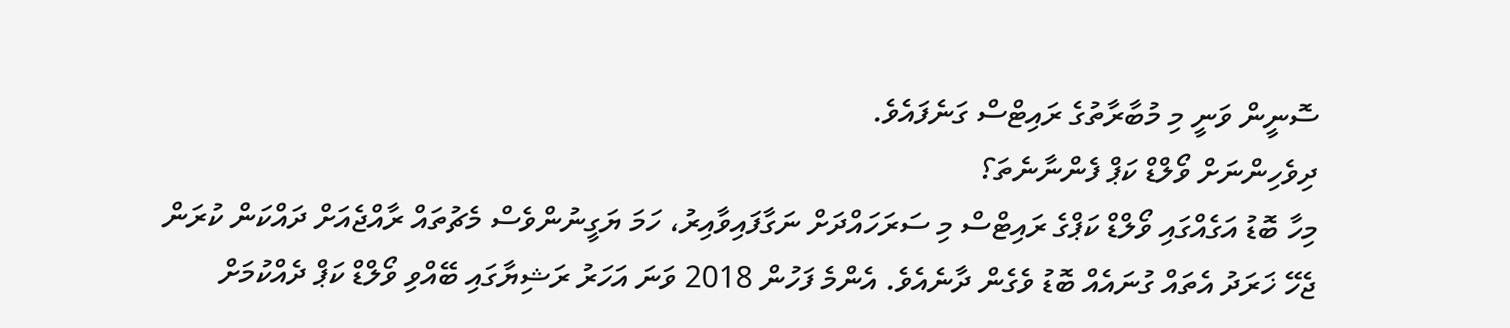ސޮނީން ވަނީ މި މުބާރާތުގެ ރައިޓްސް ގަނެފައެވެ.
ދިވެހިންނަށް ވޯލްޑް ކަޕް ފެންނާނެތަ؟
މިހާ ބޮޑު އަގެއްގައި ވޯލްޑް ކަޕްގެ ރައިޓްސް މި ސަރަހައްދަށް ނަގާފައިވާއިރު، ހަމަ ޔަގީނުންވެސް މެޗުތައް ރާއްޖެއަށް ދައްކަން ކުރަން ޖެހޭ ޚަރަދު އެތައް ގުނައެއް ބޮޑު ވެގެން ދާނެއެވެ. އެންމެ ފަހުން 2018 ވަނަ އަހަރު ރަޝިޔާގައި ބޭއްވި ވޯލްޑް ކަޕް ދެއްކުމަށް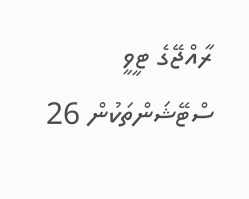ރާއްޖޭގެ ޓީވީ ސްޓޭޝަންތަކުން 26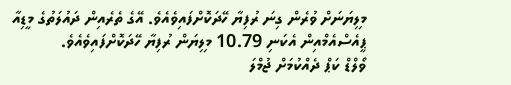މިލިޔަނަށް ވުރެން ގިނަ ރުފިޔާ ހޭދަކޮށްފައިވެއެވެ. އޭގެ ތެރެއިން ދައުލަތުގެ މީޑިއާ ޕީއެސްއެމްއިން އެކަނި 10.79 މިލިޔަން ރުފިޔާ ހޭދަކޮށްފައިވެއެވެ.
ވޯލްޑް ކަޕް ދެއްކުމަށް ޖުމްލަ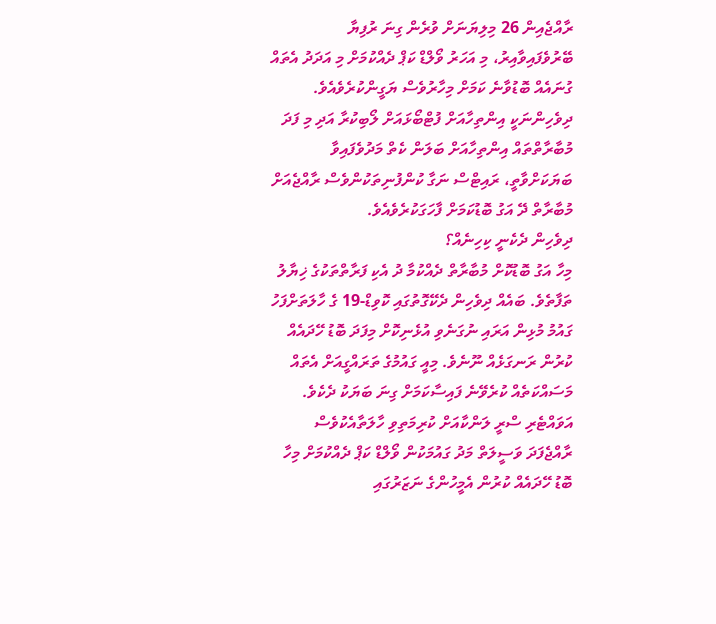ރާއްޖެއިން 26 މިލިޔަނަށް ވުރެން ގިނަ ރުފިޔާ ބޭރުވެފައިވާއިރު، މި އަހަރު ވޯލްޑް ކަޕް ދެއްކުމަށް މި އަދަދު އެތައް ގުނައެއް ބޮޑުވާނެ ކަމަށް މިހާރުވެސް ޔަގީންކުރެވެއެވެ. ދިވެހިންނަކީ އިންތިހާއަށް ފުޓްބޯޅައަށް ލޯބިކުރާ އަދި މި ފަދަ މުބާރާތްތައް އިންތިހާއަށް ބަލަން ކެތް މަދުވެފައިވާ ބަޔަކަށްވާތީ، ރައިޓްސް ނަގާ ކުންފުނިތަކުންވެސް ރާއްޖެއަށް މުބާރާތް ދޭ އަގު ބޮޑުކަމަށް ފާހަގަކުރެވެއެވެ.
ދިވެހިން ދެކެނީ ކިހިނެއް؟
މިހާ އަގު ބޮޑުކޮށް މުބާރާތް ދެއްކުމާ ދު އެކި ފަރާތްތަކުގެ ޚިޔާލު ތަފާތެވެ. ބައެއް ދިވެހިން ދެކޭގޮތުގައި ކޮވިޑް-19 ގެ ހާލަތަށްފަހު ގައުމު މުޅިން އަރައި ނުގަނެވި އުޅެނިކޮށް މިފަދަ ބޮޑު ހޭދައެއް ކުރުން ރަނގަޅެއް ނޫނެވެ. މިއީ ގައުމުގެ ތަރައްގީއަށް އެތައް މަސައްކަތެއް ކުރެވޭނެ ފައިސާކަމަށް ގިނަ ބަޔަކު ދެކެވެ.
އަވައްޓެރި ސްރީ ލަންކާއަށް ކުރިމަތިވި ހާލަތާއެކުވެސް ރާއްޖެފަދަ ވަސީލަތް މަދު ގައުމަކުން ވޯލްޑް ކަޕް ދެއްކުމަށް މިހާ ބޮޑު ހޭދައެއް ކުރުން އެމީހުންގެ ނަޒަރުގައި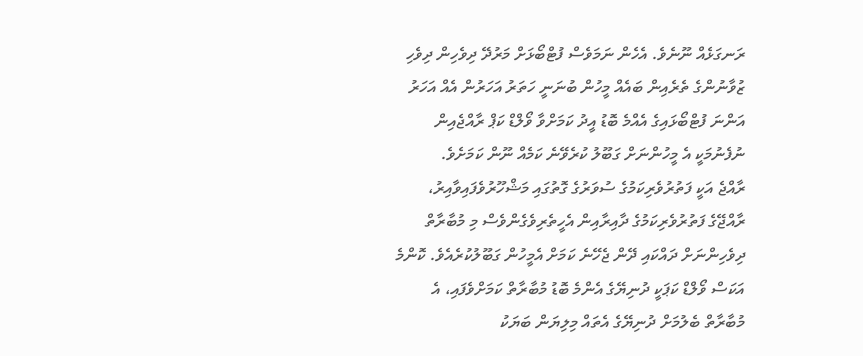ރަނގަޅެއް ނޫނެވެ. އެހެން ނަމަވެސް ފުޓްބޯޅަށް މަރުދޭ ދިވެހިން ދިވެހި ޒުވާނުންގެ ތެރެއިން ބައެއް މީހުން ބުނަނީ ހަތަރު އަހަރުން އެއް އަހަރު އަންނަ ފުޓްބޯޅައިގެ އެއްމެ ބޮޑު އީދު ކަމަށްވާ ވޯލްޑް ކަޕް ރާއްޖެއިން ނުފެނުމަކީ އެ މީހުންނަށް ގަބޫލު ކުރެވޭނެ ކަމެއް ނޫން ކަމަށެވެ.
ރާއްޖެ އަކީ ފަތުރުވެރިކަމުގެ ސުވަރުގެ ގޮތުގައި މަޝްހޫރުވެފައިވާއިރު، ރާއްޖޭގެ ފަތުރުވެރިކަމުގެ ދާއިރާއިން އެހީތެރިވެގެންވެސް މި މުބާރާތް ދިވެހިންނަށް ދައްކައި ދޭން ޖެހޭނެ ކަމަށް އެމީހުން ގަބޫލުކުރެއެވެ. ކޮންމެ އަކަސް ވޯލްޑް ކަޕަކީ ދުނިޔޭގެ އެންމެ ބޮޑު މުބާރާތް ކަމަށްވެފައި، އެ މުބާރާތް ބެލުމަށް ދުނިޔޭގެ އެތައް މިލިޔަން ބަޔަކު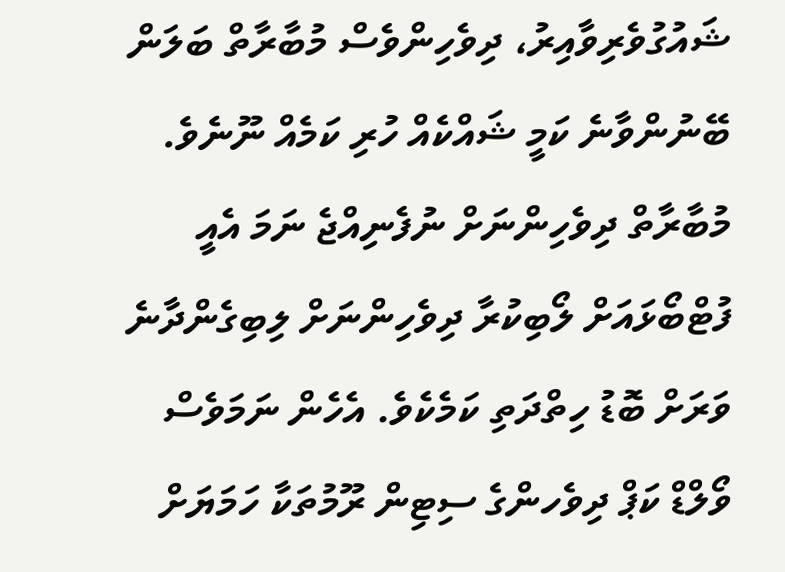ޝައުގުވެރިވާއިރު، ދިވެހިންވެސް މުބާރާތް ބަލަން ބޭނުންވާނެ ކަމީ ޝައްކެއް ހުރި ކަމެއް ނޫނެވެ. މުބާރާތް ދިވެހިންނަށް ނުފެނިއްޖެ ނަމަ އެއީ ފުޓްބޯޅައަށް ލޯބިކުރާ ދިވެހިންނަށް ލިބިގެންދާނެ ވަރަށް ބޮޑު ހިތްދަތި ކަމެކެވެ. އެހެން ނަމަވެސް ވޯލްޑް ކަޕް ދިވެހންގެ ސިޓިން ރޫމުތަކާ ހަމަޔަށް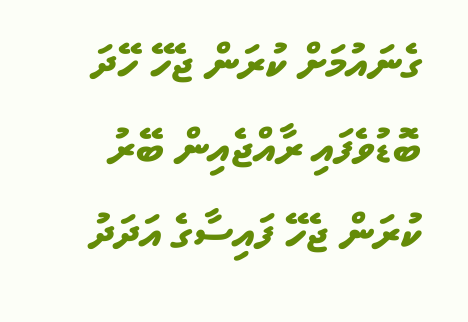ގެނައުމަށް ކުރަން ޖެހޭ ހޭދަ ބޮޑުވެފައި ރާއްޖެއިން ބޭރު ކުރަން ޖެހޭ ފައިސާގެ އަދަދު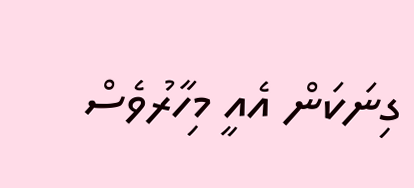ގިނަކަން އެއީ މިހާރުވެސް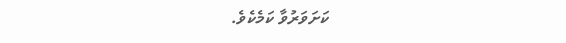ކަށަވަރުވާ ކަމެކެވެ.